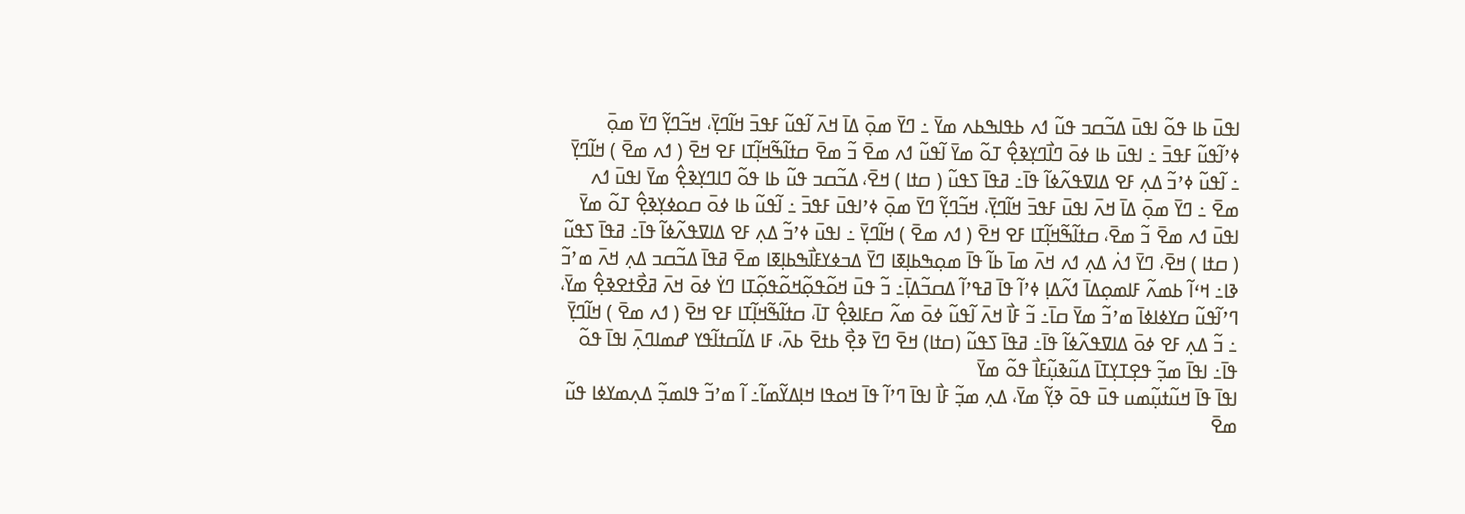ߊߟߎ߫ ߕߊ ߟߋ߬ ߊߟߎ߫ ߡߏ߬ߛߏ ߟߎ߬ ߗߍ ߕߟߊߒߕߍ ߘߌ߫ ߸ ߣߌ߫ ߘߋ߲߫ ߡߊ߫ ߞߍ߫ ߊ߬ߟߎ߬ ߓߟߏ߫ ߞߊ߬ߣߌ߲߫، ߞߏ߬ߣߌ߲߬ ߣߌ߫ ߘߋ߲߫ ߦߴߊ߬ߟߎ߬ ߓߟߏ߫ ߸ ߊߟߎ߫ ߕߊ ߦߋ߫ ߣߊ߯ߣߌ߲ߢߐ߲߮ ߠߋ߬ ߘߌ߫ ߊ߬ߟߎ߬ ߗߍ ߘߐ߫ ߏ߬ ߘߐ߫ ߛߙߊ߬ߒ߬ߞߊ߲߬ߠߊ ߓߐ ߞߐ߫ ( ߗߍ ߘߐ߫ ) ߞߊ߬ߣߌ߲߫ ߸ ߊ߬ߟߎ߬ ߦߴߏ߬ ߡߍ߲ ߓߐ ߡߊߜߟߍ߬ߦߊ߬ ߟߊ߫߸ ߥߟߊ߫ ߖߟߎ߬ ( ߛߙߊ ) ߞߐ߫، ߡߏ߬ߛߏ ߟߎ߬ ߕߊ ߟߋ߬ ߣߊߣߌ߲ߢߐ߲߮ ߘߌ߫ ߊߟߎ߫ ߗߍ ߘߐ߫ ߸ ߣߌ߫ ߘߋ߲߫ ߡߊ߫ ߞߍ߫ ߊߟߎ߫ ߓߟߏ߫ ߞߊ߬ߣߌ߲߫، ߞߏ߬ߣߌ߲߬ ߣߌ߫ ߘߋ߲߫ ߦߴߊߟߎ߫ ߓߟߏ߫ ߸ ߊ߬ߟߎ߬ ߕߊ ߦߋ߫ ߛߋߦߌ߲ߢߐ߲߮ ߠߋ߬ ߘߌ߫ ߊߟߎ߫ ߗߍ ߘߐ߫ ߏ߬ ߘߐ߫، ߛߙߊ߬ߒ߬ߞߊ߲߬ߠߊ ߓߐ ߞߐ߫ ( ߗߍ ߘߐ߫ ) ߞߊ߬ߣߌ߲߫ ߸ ߊߟߎ߫ ߦߴߏ߬ ߡߍ߲ ߓߐ ߡߊߜߟߍ߬ߦߊ߬ ߟߊ߫߸ ߥߟߊ߫ ߖߟߎ߬ ( ߛߙߊ ) ߞߐ߫، ߣߌ߫ ߗߍ߭ ߡߍ߲ ߗߍ ߞߍ߫ ߘߊ߫ ߕߊ߬ ߟߊ߫ ߘߋ߲ߒߕߊ߲ߧߊ ߣߌ߫ ߡߏߦߌߓߊ߯ߒߕߊ߲ߧߊ ߘߐ߫ ߥߟߊ߫ ߡߏ߬ߛߏ ߡߍ߲ ߞߍ߫ ߘߴߏ߬ ߢߊ߸ ߞߵߊ߬ ߕߘߍ߬ ߓߊߘߋ߲ߡߊ߫ ߗߍ߬ߡߊ߲ ߦߴߊ߬ ߟߊ߫ ߥߟߴߊ߬ ߡߛߏ߬ߡߊ߲߫߸ ߏ߬ ߟߎ߫ ߞߋ߬ߟߋ߲߬ߞߋ߬ߟߋ߲߬ߠߊ ߣߌ߭ ߦߋ߫ ߞߍ߫ ߥߐ߯ߙߐߢߐ߲߮ ߘߌ߫، ߣߴߊ߬ߟߎ߬ ߛߌߦߊߦߊ߫ ߘߴߏ߬ ߘߌ߫ ߛߊ߫߸ ߏ߬ ߓߊ߯ ߞߍ߫ ߊ߬ߟߎ߬ ߦߋ߫ ߘߍ߬ ߛߓߊߢߐ߲߮ ߠߊ߫، ߛߙߊ߬ߒ߬ߞߊ߲߬ߠߊ ߓߐ ߞߐ߫ ( ߗߍ ߘߐ߫ ) ߞߊ߬ߣߌ߲߫ ߸ ߏ߬ ߡߍ߲ ߓߐ ߦߋ߫ ߡߊߜߟߍ߬ߦߊ߬ ߟߊ߫߸ ߥߟߊ߫ ߖߟߎ߬ (ߛߙߊ) ߞߐ߫ ߣߌ߫ ߢߐ߲߯ ߕߙߐ߫ ߕߍ߫، ߓߊ ߡߊ߬ߛߙߊ߬ߟߌ ߝߘߊߣߍ߲߫ ߊߟߊ߫ ߟߋ߬ ߟߊ߫߸ ߊߟߊ߫ ߘߏ߲߬ ߟߐ߲ߠߌ߲ߠߊ߫ ߡߎ߬ߢߎ߲߬ߓߊ߯ ߟߋ߬ ߘߌ߫
ߊߟߊ߫ ߟߊ߫ ߞߎ߬ߙߎ߲߬ߘߎ ߟߎ߫ ߟߋ߫ ߢߌ߲߬ ߘߌ߫، ߡߍ߲ ߘߏ߲߬ ߓߊ߯ ߊߟߊ߫ ߣߴߊ߬ ߟߊ߫ ߞߋߟߊ ߞߊ߲ߡߌ߬ߘߊ߬߸ ߊ߬ ߘߴߏ߬ ߟߊߘߏ߲߬ ߡߍ߲ߘߌߦߊ ߟߎ߬ ߘߐ߫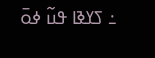߸ ߖߌߢߊ ߟߎ߬ ߦߋ߫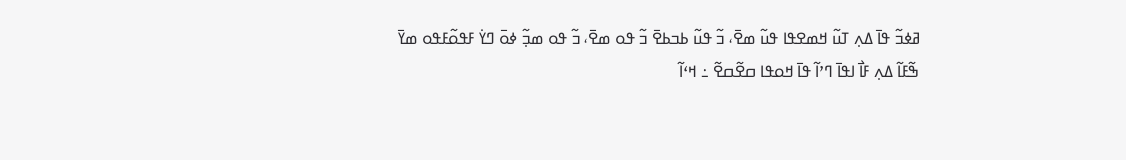ߥߦߏ߬ ߟߊ߫ ߡߍ߲ ߠߎ߬ ߞߘߐߟߊ ߟߎ߬ ߘߐ߫، ߏ߬ ߟߎ߬ ߕߏߕߐ߫ ߏ߬ ߟߋ ߘߐ߫، ߏ߬ ߟߋ ߘߏ߲߬ ߦߋ߫ ߣߌ߭ ߓߟߋ߬ߓߟߋ ߘߌ߫
ߒ߬ߓߊ߬ ߡߍ߲ ߓߊ߯ ߊߟߊ߫ ߣߴߊ߬ ߟߊ߫ ߞߋߟߊ ߛߐ߬ߛߐ߬ ߸ ߞߵߊ߬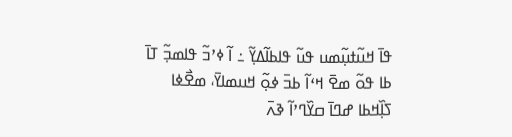ߟߊ߫ ߞߎ߬ߙߎ߲߬ߘߎ ߟߎ߬ ߟߊߕߊ߬ߡߌ߲߬ ߸ ߊ߬ ߦߴߏ߬ ߟߊߘߏ߲߬ ߠߊ߫ ߕߊ ߟߋ߬ ߘߐ߫ ߞߵߊ߬ ߕߏ߫ ߦߋ߲߬ ߞߎߘߊߌ߫، ߘߐ߯ߦߊ ߖߊ߲߰ߞߕߊ ߝߣߊ߫ ߛߌ߰ߣߴߊ߬ ߢߍ߫